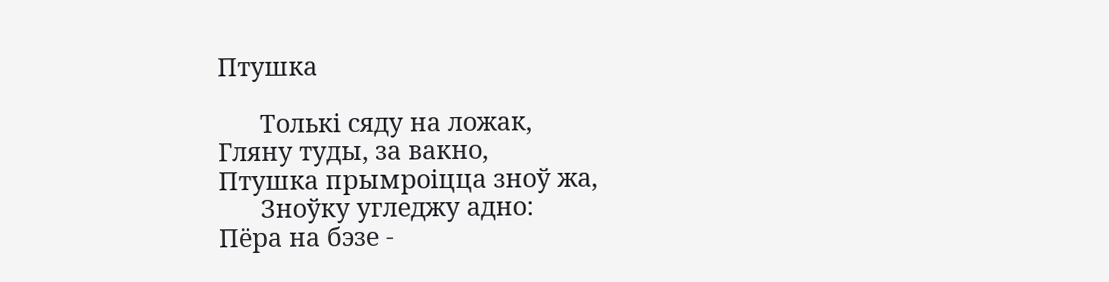Птушка

      Толькi сяду на ложак,
Гляну туды, за вакно,
Птушка прымроiцца зноў жа,
      Зноўку угледжу адно:
Пёра на бэзе -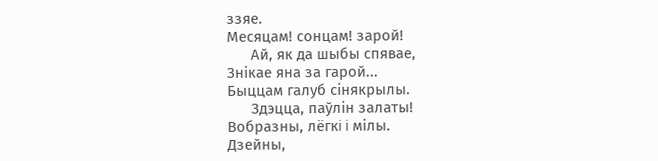ззяе.
Месяцам! сонцам! зарой!
      Ай, як да шыбы спявае,
Знiкае яна за гарой...
Быццам галуб сiнякрылы.
      Здэцца, паўлiн залаты!
Вобразны, лёгкi i мiлы.
Дзейны,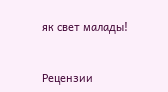як свет малады!


Рецензии